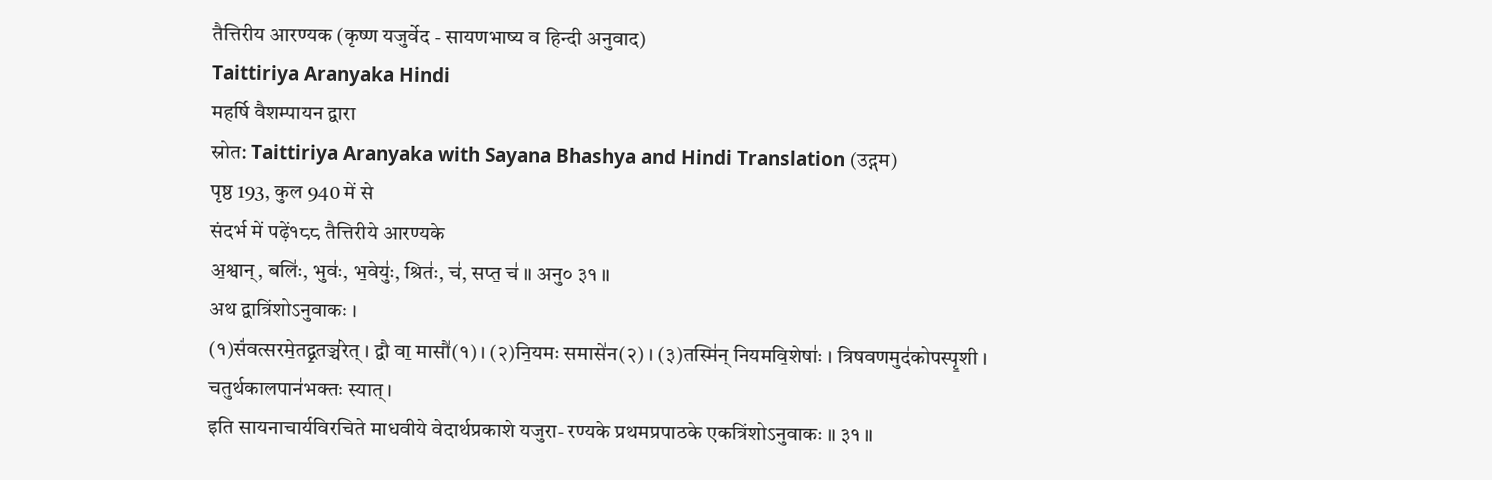तैत्तिरीय आरण्यक (कृष्ण यजुर्वेद - सायणभाष्य व हिन्दी अनुवाद)
Taittiriya Aranyaka Hindi
महर्षि वैशम्पायन द्वारा
स्रोत: Taittiriya Aranyaka with Sayana Bhashya and Hindi Translation (उद्गम)
पृष्ठ 193, कुल 940 में से
संदर्भ में पढ़ें१८८ तैत्तिरीये आरण्यके
अ॒श्वान्, बलिः॑, भुवः॑, भ॒वेयुः॑, श्रितः॑, च॑, सप्त॒ च॑ ॥ अनु० ३१ ॥
अथ द्वात्रिंशोऽनुवाकः ।
(१)सं॑वत्सरमे॒तद्व्र॒तञ्च॑रेत् । द्वौ वा॒ मासौ॑(१) । (२)नि॒यमः समासे॑न(२) । (३)तस्मि॑न् नियमवि॒शेषाः॑ । त्रिषवणमुद॑कोपस्पृ॒शी । चतुर्थकालपान॑भक्तः स्यात् ।
इति सायनाचार्यविरचिते माधवीये वेदार्थप्रकाशे यजुरा- रण्यके प्रथमप्रपाठके एकत्रिंशोऽनुवाकः ॥ ३१ ॥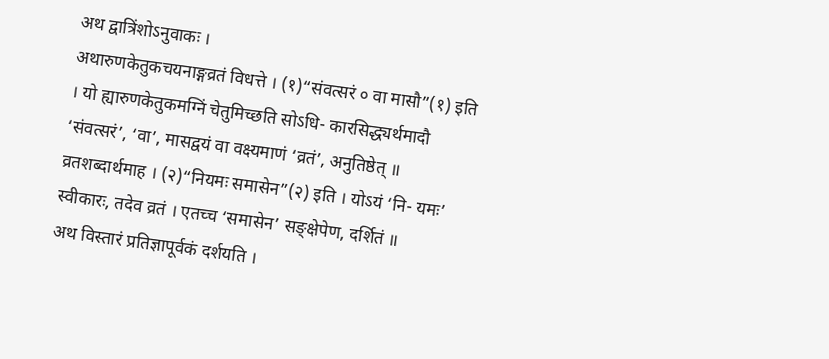अथ द्वात्रिंशोऽनुवाकः ।
अथारुणकेतुकचयनाङ्गव्रतं विधत्ते । (१)“संवत्सरं ० वा मासौ”(१) इति । यो ह्यारुणकेतुकमग्निं चेतुमिच्छति सोऽधि- कारसिद्ध्यर्थमादौ ‘संवत्सरं’, ‘वा’, मासद्वयं वा वक्ष्यमाणं ‘व्रतं’, अनुतिष्ठेत् ॥
व्रतशब्दार्थमाह । (२)“नियमः समासेन”(२) इति । योऽयं ‘नि- यमः’ स्वीकारः, तदेव व्रतं । एतच्च ‘समासेन’ सङ्क्षेपेण, दर्शितं ॥
अथ विस्तारं प्रतिज्ञापूर्वकं दर्शयति ।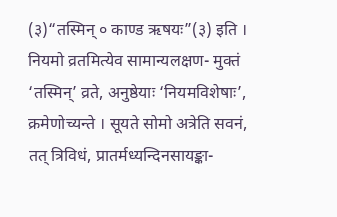(३)“तस्मिन् ० काण्ड ऋषयः”(३) इति । नियमो व्रतमित्येव सामान्यलक्षण- मुक्तं ‘तस्मिन्’ व्रते, अनुष्ठेयाः ‘नियमविशेषाः’, क्रमेणोच्यन्ते । सूयते सोमो अत्रेति सवनं, तत् त्रिविधं, प्रातर्मध्यन्दिनसायङ्का-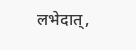लभेदात्,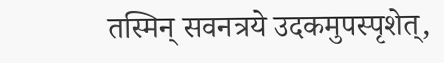तस्मिन् सवनत्रये उदकमुपस्पृशेत्,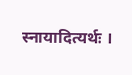स्नायादित्यर्थः ।